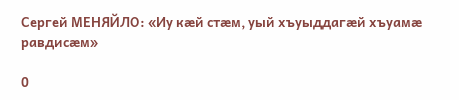Сергей МЕНЯЙЛО: «Иу кæй стæм, уый хъуыддагæй хъуамæ равдисæм»

0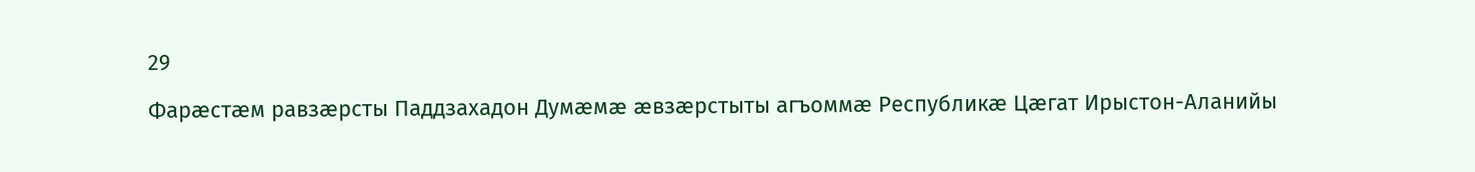29

Фарæстæм равзæрсты Паддзахадон Думæмæ æвзæрстыты агъоммæ Республикæ Цæгат Ирыстон-Аланийы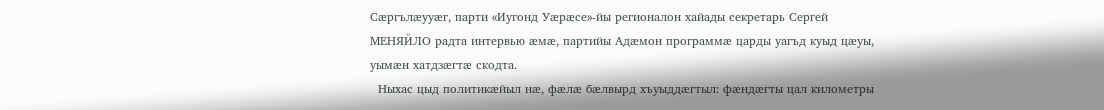Сæргълæууæг, парти «Иугонд Уæрæсе»-йы регионалон хайады секретарь Сергей МЕНЯЙЛО радта интервью æмæ, партийы Адæмон программæ царды уагъд куыд цæуы, уымæн хатдзæгтæ скодта.
  Ныхас цыд политикæйыл нæ, фæлæ бæлвырд хъуыддæгтыл: фæндæгты цал километры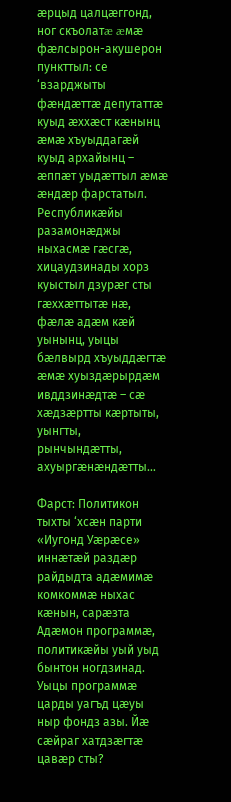æрцыд цалцæггонд, ног скъолатæ æмæ фæлсырон-акушерон пункттыл: се ‘взарджыты фæндæттæ депутаттæ куыд æххæст кæнынц æмæ хъуыддагæй куыд архайынц – æппæт уыдæттыл æмæ æндæр фарстатыл. Республикæйы разамонæджы ныхасмæ гæсгæ, хицаудзинады хорз куыстыл дзурæг сты гæххæттытæ нæ, фæлæ адæм кæй уынынц, уыцы бæлвырд хъуыддæгтæ æмæ хуыздæрырдæм ивддзинæдтæ – сæ хæдзæртты кæртыты, уынгты, рынчындæтты, ахуыргæнæндæтты…

Фарст: Политикон тыхты ‘хсæн парти «Иугонд Уæрæсе» иннæтæй раздæр райдыдта адæмимæ комкоммæ ныхас кæнын, сарæзта Адæмон программæ, политикæйы уый уыд бынтон ногдзинад. Уыцы программæ царды уагъд цæуы ныр фондз азы. Йæ сæйраг хатдзæгтæ цавæр сты?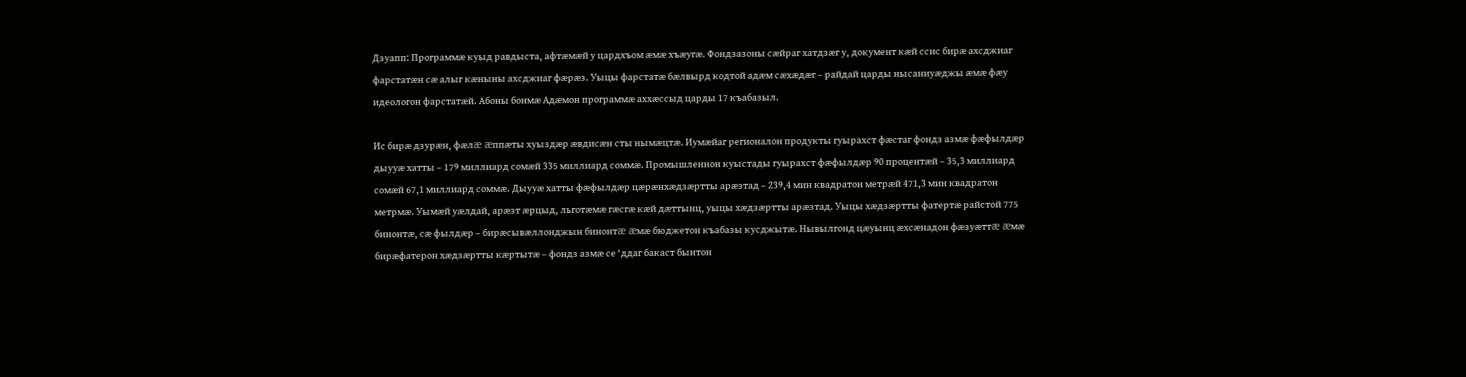Дзуапп: Программæ куыд равдыста, афтæмæй у цардхъом æмæ хъæугæ. Фондзазоны сæйраг хатдзæг у, документ кæй ссис бирæ ахсджиаг фарстатæн сæ алыг кæныны ахсджиаг фæрæз. Уыцы фарстатæ бæлвырд кодтой адæм сæхæдæг – райдай царды нысаниуæджы æмæ фæу идеологон фарстатæй. Абоны бонмæ Адæмон программæ аххæссыд царды 17 къабазыл.

Ис бирæ дзурæн, фæлæ æппæты хуыздæр æвдисæн сты нымæцтæ. Иумæйаг регионалон продукты гуырахст фæстаг фондз азмæ фæфылдæр дыууæ хатты – 179 миллиард сомæй 335 миллиард соммæ. Промышленнон куыстады гуырахст фæфылдæр 90 процентæй – 35,3 миллиард сомæй 67,1 миллиард соммæ. Дыууæ хатты фæфылдæр цæрæнхæдзæртты арæзтад – 239,4 мин квадратон метрæй 471,3 мин квадратон метрмæ. Уымæй уæлдай, арæзт æрцыд, льготæмæ гæсгæ кæй дæттынц, уыцы хæдзæртты арæзтад. Уыцы хæдзæртты фатертæ райстой 775 бинонтæ, сæ фылдæр – бирæсывæллонджын бинонтæ æмæ бюджетон къабазы кусджытæ. Нывылгонд цæуынц æхсæнадон фæзуæттæ æмæ бирæфатерон хæдзæртты кæртытæ – фондз азмæ се ‘ддаг бакаст бынтон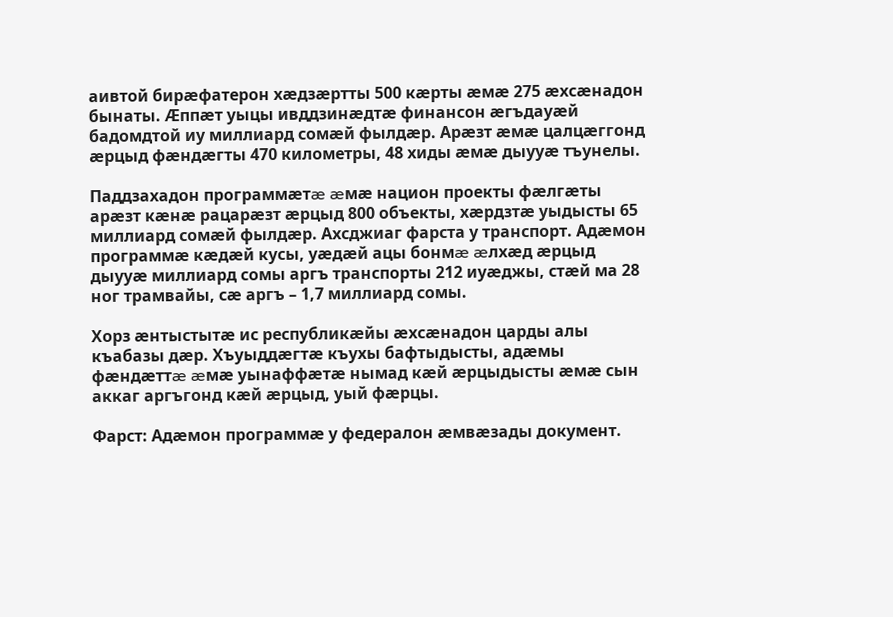аивтой бирæфатерон хæдзæртты 500 кæрты æмæ 275 æхсæнадон бынаты. Æппæт уыцы ивддзинæдтæ финансон æгъдауæй бадомдтой иу миллиард сомæй фылдæр. Арæзт æмæ цалцæггонд æрцыд фæндæгты 470 километры, 48 хиды æмæ дыууæ тъунелы.

Паддзахадон программæтæ æмæ национ проекты фæлгæты арæзт кæнæ рацарæзт æрцыд 800 объекты, хæрдзтæ уыдысты 65 миллиард сомæй фылдæр. Ахсджиаг фарста у транспорт. Адæмон программæ кæдæй кусы, уæдæй ацы бонмæ æлхæд æрцыд дыууæ миллиард сомы аргъ транспорты 212 иуæджы, стæй ма 28 ног трамвайы, сæ аргъ – 1,7 миллиард сомы.

Хорз æнтыстытæ ис республикæйы æхсæнадон царды алы къабазы дæр. Хъуыддæгтæ къухы бафтыдысты, адæмы фæндæттæ æмæ уынаффæтæ нымад кæй æрцыдысты æмæ сын аккаг аргъгонд кæй æрцыд, уый фæрцы.

Фарст: Адæмон программæ у федералон æмвæзады документ.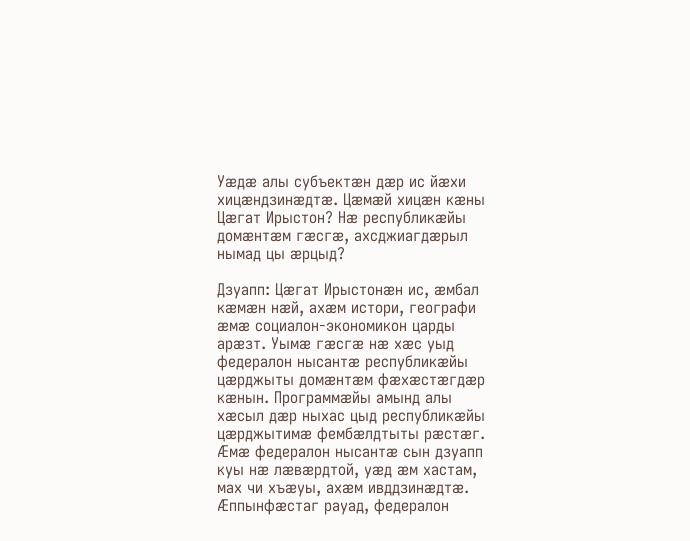Уæдæ алы субъектæн дæр ис йæхи хицæндзинæдтæ. Цæмæй хицæн кæны Цæгат Ирыстон? Нæ республикæйы домæнтæм гæсгæ, ахсджиагдæрыл нымад цы æрцыд?

Дзуапп: Цæгат Ирыстонæн ис, æмбал кæмæн нæй, ахæм истори, географи æмæ социалон-экономикон царды арæзт. Уымæ гæсгæ нæ хæс уыд федералон нысантæ республикæйы цæрджыты домæнтæм фæхæстæгдæр кæнын. Программæйы амынд алы хæсыл дæр ныхас цыд республикæйы цæрджытимæ фембæлдтыты рæстæг. Æмæ федералон нысантæ сын дзуапп куы нæ лæвæрдтой, уæд æм хастам, мах чи хъæуы, ахæм ивддзинæдтæ. Æппынфæстаг рауад, федералон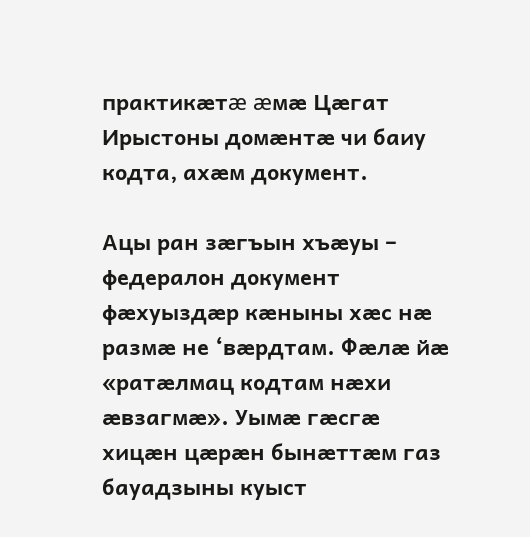практикæтæ æмæ Цæгат Ирыстоны домæнтæ чи баиу кодта, ахæм документ.

Ацы ран зæгъын хъæуы – федералон документ фæхуыздæр кæныны хæс нæ размæ не ‘вæрдтам. Фæлæ йæ «ратæлмац кодтам нæхи æвзагмæ». Уымæ гæсгæ хицæн цæрæн бынæттæм газ бауадзыны куыст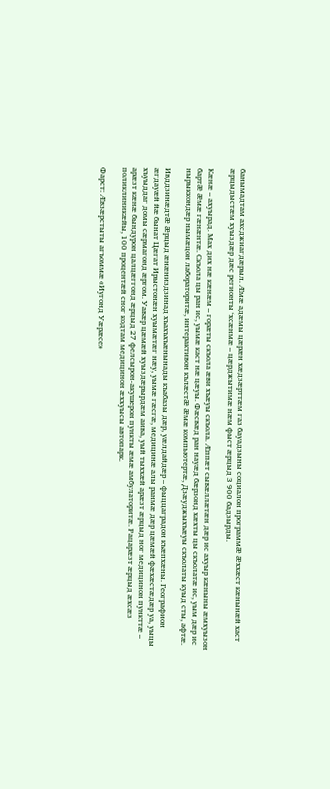банымадтам ахсджиагдæрыл. Æмæ адæмы цæрæн хæдзæрттæм газ бауадзыны социалон программæ æххæст кæнынæй хаст æрцыдыстæм хуыздæр дæс регионты ‘хсæнмæ – цæрджытимæ нæм фыст æрцыд 3 900 бадзырды.

Кæнæ – ахуырад. Мах дих нæ кæнæм – горæты скъола æви хъæуы скъола. Æппæт сывæллæтæн дæр ис ахуыр кæныны æмхуызон бартæ æмæ гæнæнтæ. Скъола цы ран ис, уымæ каст нæ цæуы. Фæсвæд ран науæд бæрзонд хæхты цы скъолатæ ис, уым дæр ис нырыккондæр нымæцон лабораторитæ, интерактивон кълæстæ æмæ компьютертæ, Дзæуджыхъæуы скъолаты куыд сты, афтæ.

Ивддзинæдтæ æрцыд æнæниздзинад хъахъхъæнынады къабазы дæр, уæлдайдæр – фыццаградон къæпхæны. Географион æгдауæй йæ бынат Цæгат Ирыстонæн хуымæтæг нæу, уымæ гæсгæ, медицинæ алы ранмæ дæр цæмæй фæхæстæдæр уа, уыцы хъуыддаг домы сæрмагонд æргом. Уавæр цæмæй хуыздæрырдæм аива, уый тыххæй арæзт æрцыд ног медицинон пункттæ – арæзт кæнæ бындурон цалцæггонд æрцыд 27 фелсырон-акушерон пункты æмæ амбулаторитæ. Рацарæзт æрцыд æхсæз поликлиникæйы, 100 процентæй сног кодтам медицинон æххуысы автопарк.

Фарст: Æвзæрстыты агъоммæ «Иугонд Уæрæсе»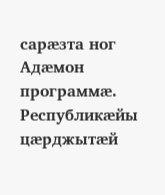сарæзта ног Адæмон программæ. Республикæйы цæрджытæй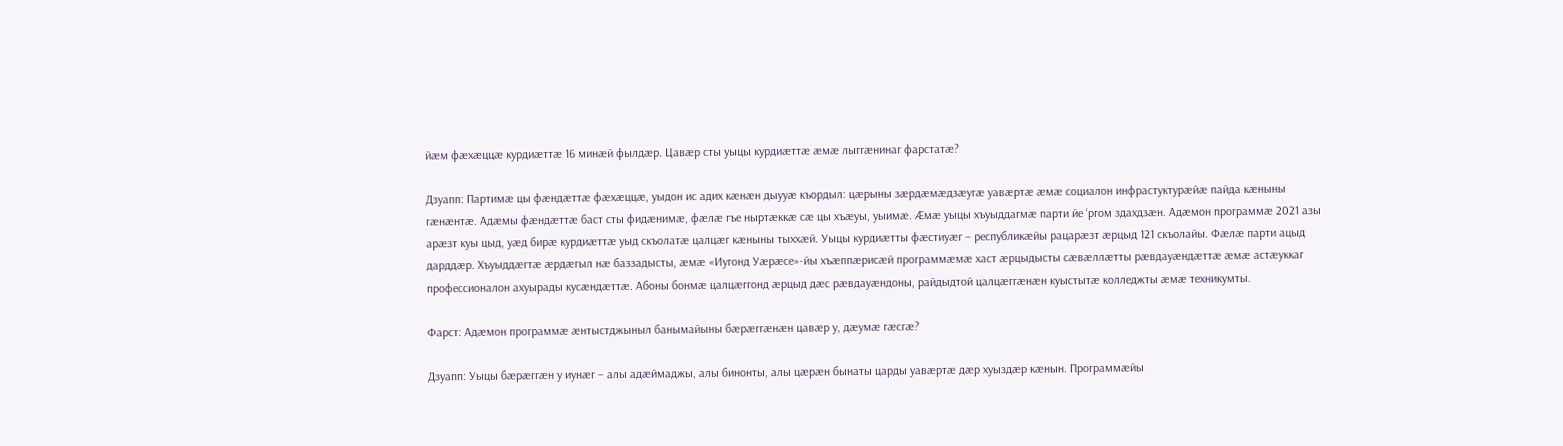йæм фæхæццæ курдиæттæ 16 минæй фылдæр. Цавæр сты уыцы курдиæттæ æмæ лыггæнинаг фарстатæ?

Дзуапп: Партимæ цы фæндæттæ фæхæццæ, уыдон ис адих кæнæн дыууæ къордыл: цæрыны зæрдæмæдзæугæ уавæртæ æмæ социалон инфрастуктурæйæ пайда кæныны гæнæнтæ. Адæмы фæндæттæ баст сты фидæнимæ, фæлæ гъе ныртæккæ сæ цы хъæуы, уыимæ. Æмæ уыцы хъуыддагмæ парти йе ‘ргом здахдзæн. Адæмон программæ 2021 азы арæзт куы цыд, уæд бирæ курдиæттæ уыд скъолатæ цалцæг кæныны тыххæй. Уыцы курдиæтты фæстиуæг – республикæйы рацарæзт æрцыд 121 скъолайы. Фæлæ парти ацыд дарддæр. Хъуыддæгтæ æрдæгыл нæ баззадысты, æмæ «Иугонд Уæрæсе»-йы хъæппæрисæй программæмæ хаст æрцыдысты сæвæллæтты рæвдауæндæттæ æмæ астæуккаг профессионалон ахуырады кусæндæттæ. Абоны бонмæ цалцæггонд æрцыд дæс рæвдауæндоны, райдыдтой цалцæггæнæн куыстытæ колледжты æмæ техникумты.

Фарст: Адæмон программæ æнтыстджыныл банымайыны бæрæггæнæн цавæр у, дæумæ гæсгæ?

Дзуапп: Уыцы бæрæггæн у иунæг – алы адæймаджы, алы бинонты, алы цæрæн бынаты царды уавæртæ дæр хуыздæр кæнын. Программæйы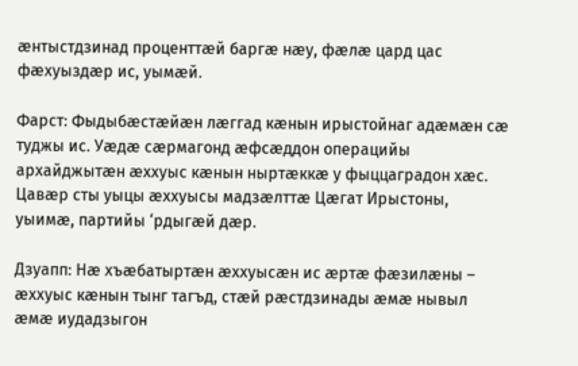æнтыстдзинад проценттæй баргæ нæу, фæлæ цард цас фæхуыздæр ис, уымæй.

Фарст: Фыдыбæстæйæн лæггад кæнын ирыстойнаг адæмæн сæ туджы ис. Уæдæ сæрмагонд æфсæддон операцийы архайджытæн æххуыс кæнын ныртæккæ у фыццаградон хæс. Цавæр сты уыцы æххуысы мадзæлттæ Цæгат Ирыстоны, уыимæ, партийы ‘рдыгæй дæр.

Дзуапп: Нæ хъæбатыртæн æххуысæн ис æртæ фæзилæны – æххуыс кæнын тынг тагъд, стæй рæстдзинады æмæ нывыл æмæ иудадзыгон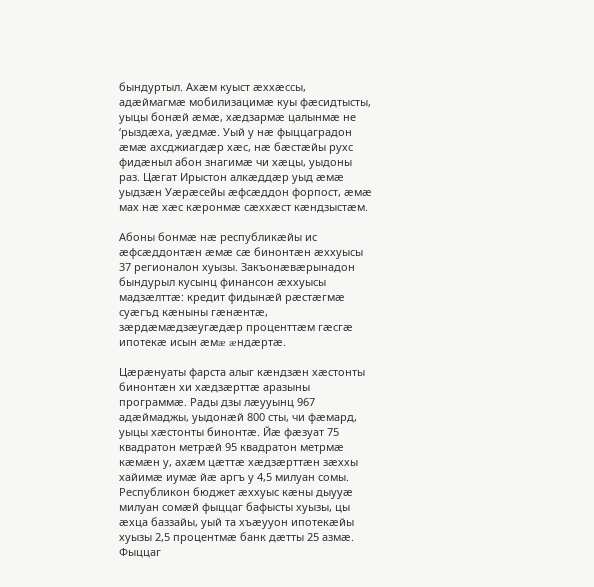бындуртыл. Ахæм куыст æххæссы, адæймагмæ мобилизацимæ куы фæсидтысты, уыцы бонæй æмæ, хæдзармæ цалынмæ не ‘рыздæха, уæдмæ. Уый у нæ фыццаградон æмæ ахсджиагдæр хæс, нæ бæстæйы рухс фидæныл абон знагимæ чи хæцы, уыдоны раз. Цæгат Ирыстон алкæддæр уыд æмæ уыдзæн Уæрæсейы æфсæддон форпост, æмæ мах нæ хæс кæронмæ сæххæст кæндзыстæм.

Абоны бонмæ нæ республикæйы ис æфсæддонтæн æмæ сæ бинонтæн æххуысы 37 регионалон хуызы. Закъонæвæрынадон бындурыл кусынц финансон æххуысы мадзæлттæ: кредит фидынæй рæстæгмæ суæгъд кæныны гæнæнтæ, зæрдæмæдзæугæдæр проценттæм гæсгæ ипотекæ исын æмæ æндæртæ.

Цæрæнуаты фарста алыг кæндзæн хæстонты бинонтæн хи хæдзæрттæ аразыны программæ. Рады дзы лæууынц 967 адæймаджы, уыдонæй 800 сты, чи фæмард, уыцы хæстонты бинонтæ. Йæ фæзуат 75 квадратон метрæй 95 квадратон метрмæ кæмæн у, ахæм цæттæ хæдзæрттæн зæххы хайимæ иумæ йæ аргъ у 4,5 милуан сомы. Республикон бюджет æххуыс кæны дыууæ милуан сомæй фыццаг бафысты хуызы, цы æхца баззайы, уый та хъæууон ипотекæйы хуызы 2,5 процентмæ банк дæтты 25 азмæ. Фыццаг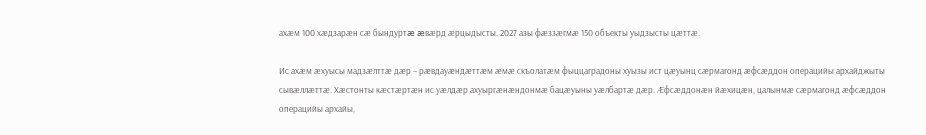ахæм 100 хæдзарæн сæ бындуртæ æвæрд æрцыдысты. 2027 азы фæззæгмæ 150 объекты уыдзысты цæттæ.

Ис ахæм æхуысы мадзæлттæ дæр – рæвдауæндæттæм æмæ скъолатæм фыццаградоны хуызы ист цæуынц сæрмагонд æфсæддон операцийы архайджыты сывæллæттæ. Хæстонты кæстæртæн ис уæлдæр ахуыргæнæндонмæ бацæуыны уæлбартæ дæр. Æфсæддонæн йæхицæн, цалынмæ сæрмагонд æфсæддон операцийы архайы,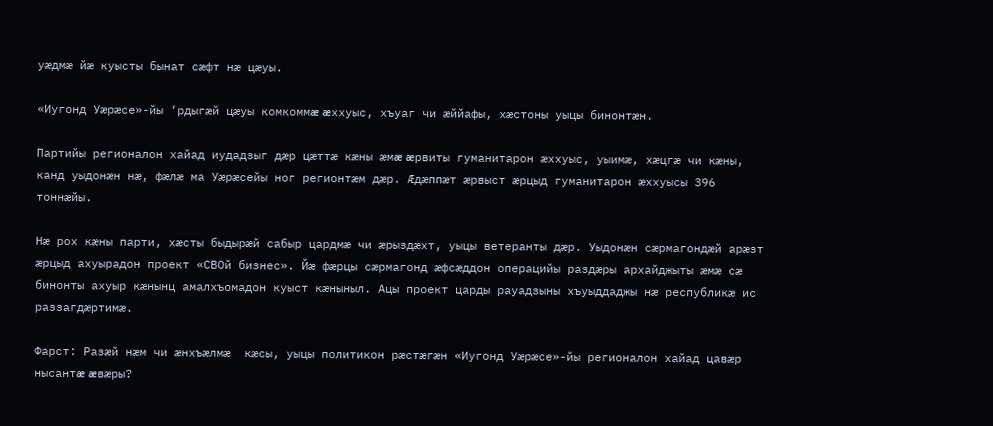уæдмæ йæ куысты бынат сæфт нæ цæуы.

«Иугонд Уæрæсе»-йы ‘рдыгæй цæуы комкоммæ æххуыс, хъуаг чи æййафы, хæстоны уыцы бинонтæн.

Партийы регионалон хайад иудадзыг дæр цæттæ кæны æмæ æрвиты гуманитарон æххуыс, уыимæ, хæцгæ чи кæны, канд уыдонæн нæ, фæлæ ма Уæрæсейы ног регионтæм дæр. Æдæппæт æрвыст æрцыд гуманитарон æххуысы 396 тоннæйы.

Нæ рох кæны парти, хæсты быдырæй сабыр цардмæ чи æрыздæхт, уыцы ветеранты дæр. Уыдонæн сæрмагондæй арæзт æрцыд ахуырадон проект «СВОй бизнес». Йæ фæрцы сæрмагонд æфсæддон операцийы раздæры архайджыты æмæ сæ бинонты ахуыр кæнынц амалхъомадон куыст кæныныл. Ацы проект царды рауадзыны хъуыддаджы нæ республикæ ис раззагдæртимæ.

Фарст: Разæй нæм чи æнхъæлмæ  кæсы, уыцы политикон рæстæгæн «Иугонд Уæрæсе»-йы регионалон хайад цавæр нысантæ æвæры?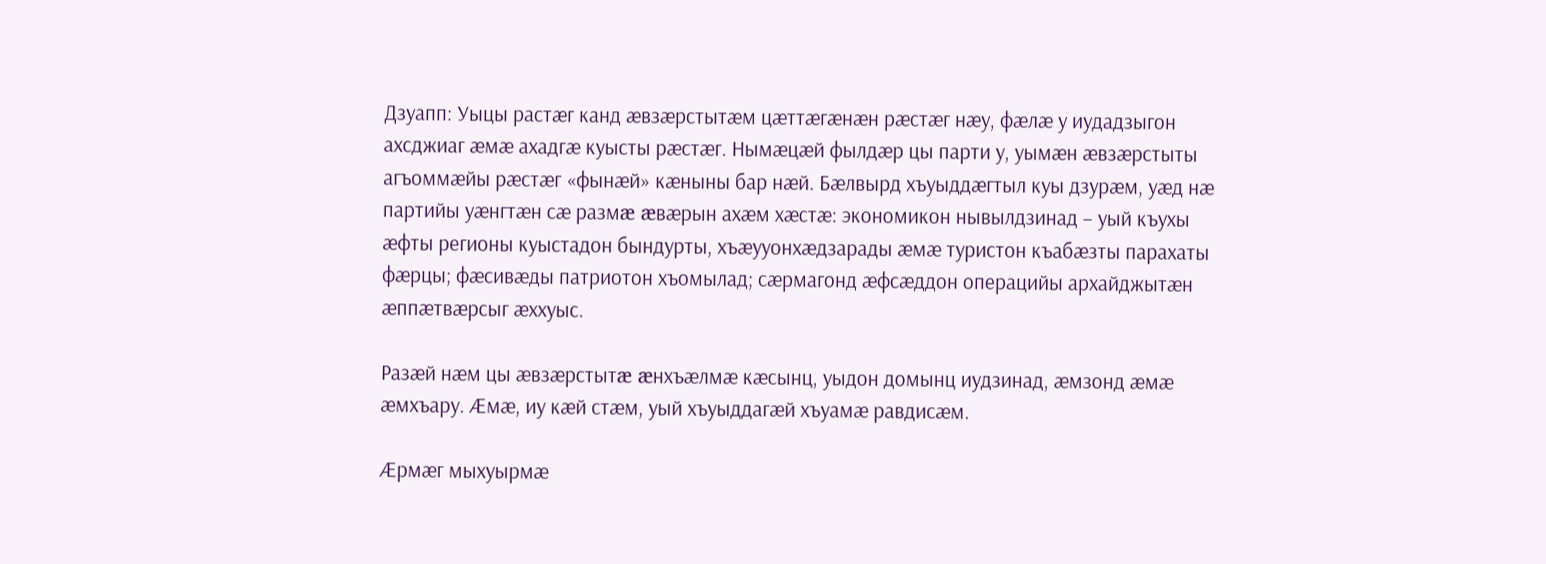Дзуапп: Уыцы растæг канд æвзæрстытæм цæттæгæнæн рæстæг нæу, фæлæ у иудадзыгон ахсджиаг æмæ ахадгæ куысты рæстæг. Нымæцæй фылдæр цы парти у, уымæн æвзæрстыты агъоммæйы рæстæг «фынæй» кæныны бар нæй. Бæлвырд хъуыддæгтыл куы дзурæм, уæд нæ партийы уæнгтæн сæ размæ æвæрын ахæм хæстæ: экономикон нывылдзинад – уый къухы æфты регионы куыстадон бындурты, хъæууонхæдзарады æмæ туристон къабæзты парахаты фæрцы; фæсивæды патриотон хъомылад; сæрмагонд æфсæддон операцийы архайджытæн æппæтвæрсыг æххуыс.

Разæй нæм цы æвзæрстытæ æнхъæлмæ кæсынц, уыдон домынц иудзинад, æмзонд æмæ æмхъару. Æмæ, иу кæй стæм, уый хъуыддагæй хъуамæ равдисæм.

Æрмæг мыхуырмæ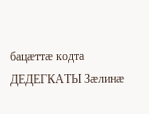бацæттæ кодта ДЕДЕГКАТЫ Зæлинæ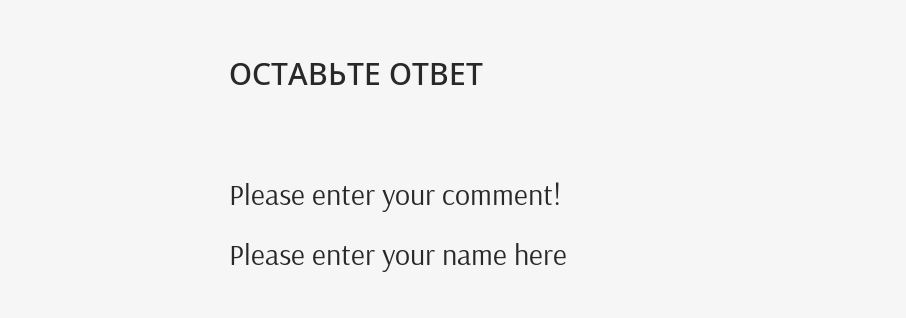ОСТАВЬТЕ ОТВЕТ

Please enter your comment!
Please enter your name here